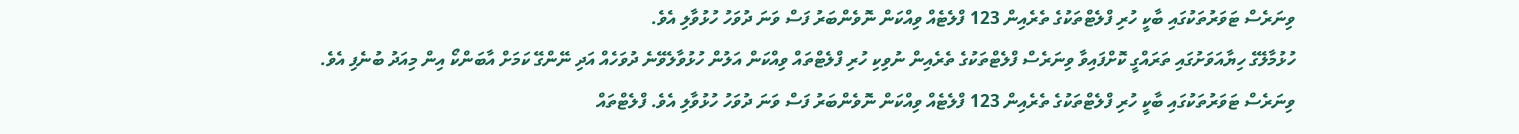ވިނަރެސް ޓަވަރުތަކުގައި ބާކީ ހުރި ފްލެޓްތަކުގެ ތެރެއިން 123 ފްލެޓެއް ވިއްކަން ނޮވެންބަރު ފަސް ވަނަ ދުވަހު ހުޅުވާލި އެވެ.
ހުޅުމާލޭގެ ހިޔާއަވަށުގައި ތަރައްގީ ކޮށްފައިވާ ވިނަރެސް ފްލެޓްތަކުގެ ތެރެއިން ނުވިކި ހުރި ފްލެޓްތައް ވިއްކަން އަލުން ހުޅުވާލެވޭނެ ދުވަހެއް އަދި ނޭންގޭ ކަމަށް އާބަންކޯ އިން މިއަދު ބުނެފި އެވެ.
ވިނަރެސް ޓަވަރުތަކުގައި ބާކީ ހުރި ފްލެޓްތަކުގެ ތެރެއިން 123 ފްލެޓެއް ވިއްކަން ނޮވެންބަރު ފަސް ވަނަ ދުވަހު ހުޅުވާލި އެވެ. ފްލެޓްތައް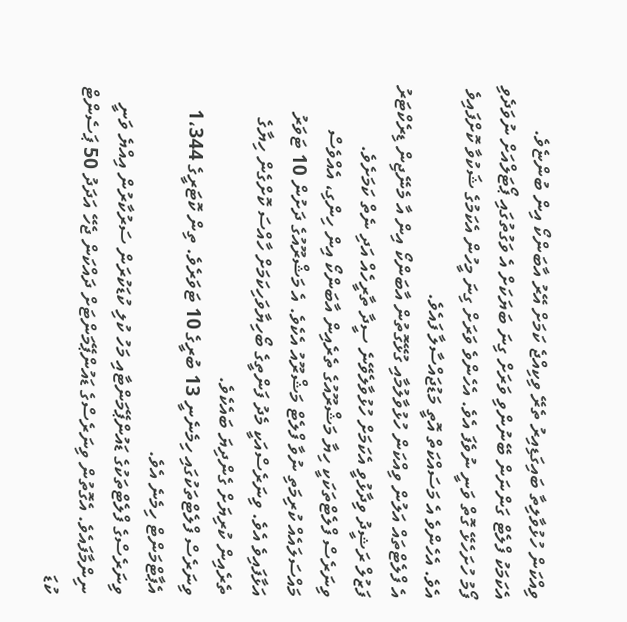ވިއްކަން ހުޅުވާލިތާ ބައިގަޑިއިރު ތެރޭ ވިކިއްޖެ ކަމަށް އޭރު އާބަންކޯ އިން ބުންޏެވެ.
އެކަމަކު ފްލެޓް ގަންނަން ބޭނުންވި ވަރަށް ގިނަ ބަޔަކަށް އެ ވަގުތުގައި ޕޯޓަލްއަށް ނުވަދެވި ފޯމު ހުށަހެޅޭ ގޮތް ވަނީ ނުވެފަ އެވެ. އެހެންވެ ވަރަށް ގިނަ މީހުން އެކަމުގެ ޝަކުވާ ކޮށްފައިވެ އެވެ. އެހެންވެ އެ މަސައްކަތް އޮތީ މަޑުޖައްސާލާ ފައެވެ.
އެ ފްލެޓްތައް އަލުން ވިއްކަން ހުޅުވާލުމާއި ގުޅޭގޮތުން އާބަންކޯ އިން އާ މެނޭޖިން ޑިރެކްޓަރު ފަޒުލް ރަޝީދު ވިދާޅުވީ އެކަމަށް ހުޅުވާލެވޭނެ ސީދާ ތާރީހެއް އަދި ނެތް ކަމަށެވެ.
ވިނަރެސް ފްލެޓްތަކަކީ ހިޔާ މަޝްރޫއުގެ ތެރެއިން އާބަންކޯ އިން ހިންގި، އެއްވެސް މައްސަލައެއް ކުރިމަތި ނުވާ ފްލެޓް މަޝްރޫއު އެކެވެ. އެ މަޝްރޫއުގެ ދަށުން 10 ޓަވަރު އަޅާފައިވެ އެވެ. ވިނަރެސްއަކީ މެދު ފަންތީގެ ބޯހިޔާވަހިކަމަށް ހާއްސަ ކޮށްގެން ހިޔާގެ ތެރެއިން ކުރިޔަށް ގެންދިޔަ ބައެކެވެ.
ވިނަރެސް ފްލެޓްތަކުގައި ހިމެނެނީ 13 ބުރީގެ 10 ޓަވަރެވެ. ތިން ކޮޓަރީގެ 1،344 އެޕާޓްމަންޓް ހިމެނެ އެވެ.
ވިނަރެސްގެ ފްލެޓްތަކުގެ ޑައުންޕޭމަންޓާއި މަހު ކުލި ކުޑަކުރަން ސަރުކާރުން އިއްޔެ ވަނީ ނިންމާފައެވެ. އެގޮތުން ވިނަރެސްގެ ޑައުންޕޭމަންޓަށް ދައްކަން ޖެހޭ އަދަދު 50 ޕަސެންޓް ކުޑަ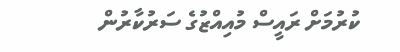ކުރުމަށް ރައީސް މުއިއްޒުގެ ސަރުކާރުން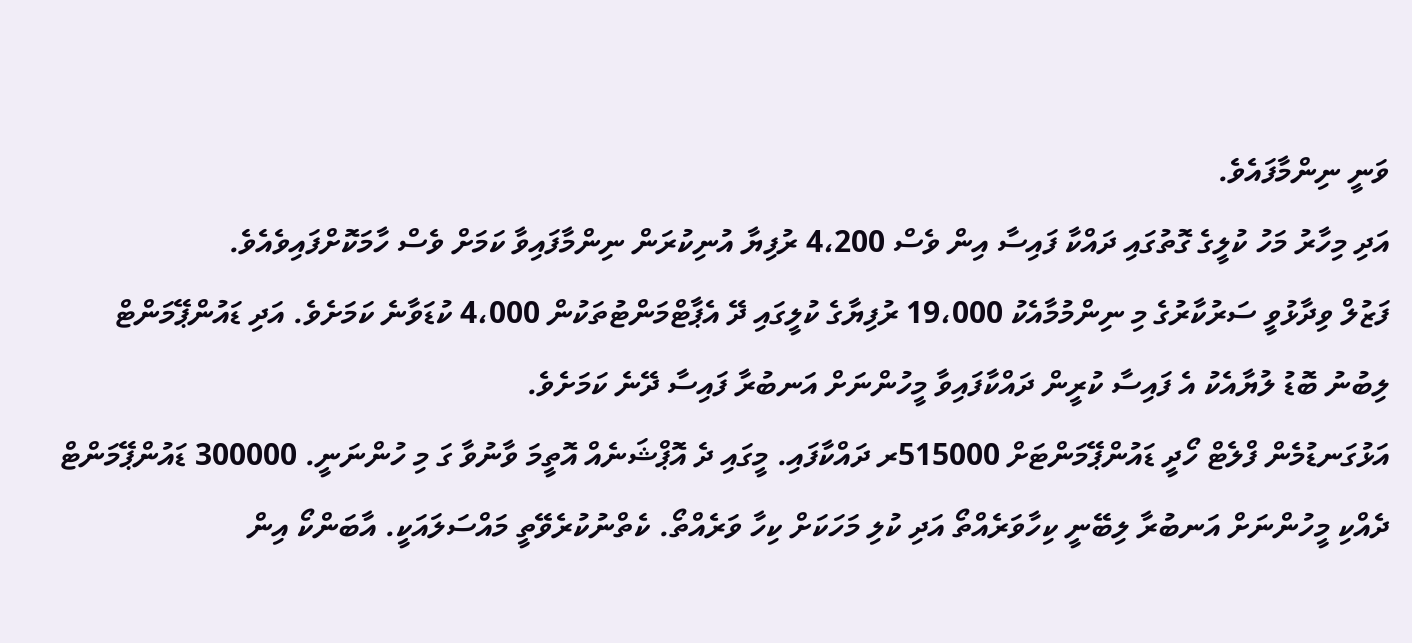ވަނީ ނިންމާފައެވެ.
އަދި މިހާރު މަހު ކުލީގެ ގޮތުގައި ދައްކާ ފައިސާ އިން ވެސް 4،200 ރުފިޔާ އުނިކުރަން ނިންމާފައިވާ ކަމަށް ވެސް ހާމަކޮށްފައިވެއެވެ.
ފަޒުލް ވިދާޅުވީ ސަރުކާރުގެ މި ނިންމުމާއެކު 19،000 ރުފިޔާގެ ކުލީގައި ދޭ އެޕާޓްމަންޓުތަކުން 4،000 ކުޑަވާނެ ކަމަށެވެ. އަދި ޑައުންޕޭމަންޓް ލިބުނު ބޮޑު ލުޔާއެކު އެ ފައިސާ ކުރީން ދައްކާފައިވާ މީހުންނަށް އަނބުރާ ފައިސާ ދޭނެ ކަމަށެވެ.
އަޅުގަނޑުމެން ފްލެޓް ހޯދީ ޑައުންޕޭމަންޓަށް 515000ރ ދައްކާފައި. މީގައި ދެ އޮޕްޝަނެއް އޮތީމަ ވާނުވާ ގަ މި ހުންނަނީ. 300000 ޑައުންޕޭމަންޓް ދެއްކި މީހުންނަށް އަނބުރާ ލިބޭނީ ކިހާވަރެއްތޯ އަދި ކުލި މަހަކަށް ކިހާ ވަރެއްތޯ. ކެތްނުކުރެވޭތީ މައްސަލައަކީ. އާބަންކޯ އިން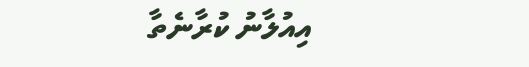އިއުލާނު ކުރާނެތާ